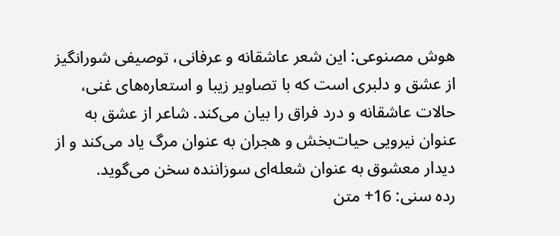هوش مصنوعی: این شعر عاشقانه و عرفانی، توصیفی شورانگیز از عشق و دلبری است که با تصاویر زیبا و استعاره‌های غنی، حالات عاشقانه و درد فراق را بیان می‌کند. شاعر از عشق به عنوان نیرویی حیات‌بخش و هجران به عنوان مرگ یاد می‌کند و از دیدار معشوق به عنوان شعله‌ای سوزاننده سخن می‌گوید.
رده سنی: 16+ متن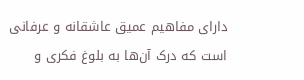دارای مفاهیم عمیق عاشقانه و عرفانی است که درک آن‌ها به بلوغ فکری و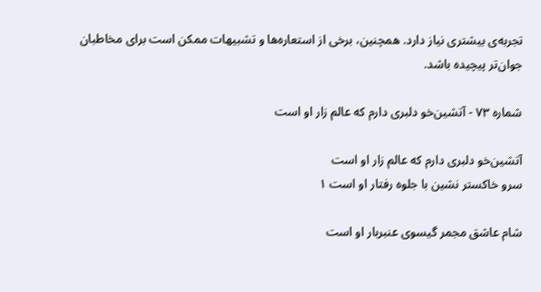تجربه‌ی بیشتری نیاز دارد. همچنین، برخی از استعاره‌ها و تشبیهات ممکن است برای مخاطبان جوان‌تر پیچیده باشد.

شماره ۷۳ - آتشین‌خو دلبری دارم که عالم زار او است

آتشین‌خو دلبری دارم که عالم زار او است
سرو خاکستر نشین با جلوه رفتار او است ۱

شام عاشق مجمر گیسوی عنبربار او است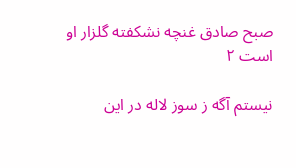صبح صادق غنچه نشکفته گلزار او است ۲

نیستم آگه ز سوز لاله در این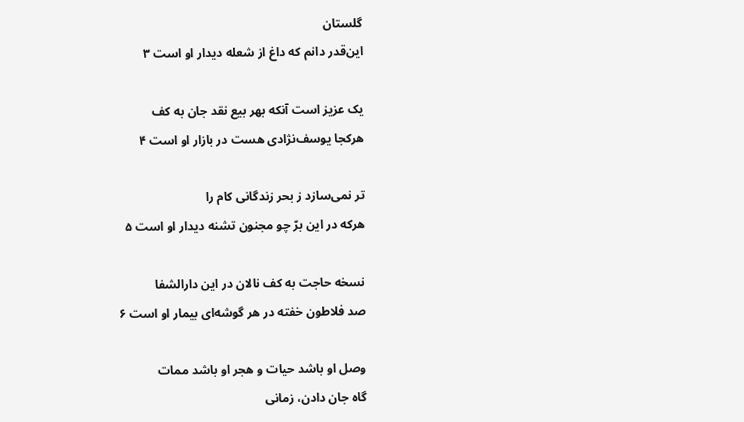گلستان
این‌قدر دانم که داغ از شعله دیدار او است ۳

یک عزیز است آنکه بهر بیع نقد جان به کف
هرکجا یوسف‌نژادی هست در بازار او است ۴

تر نمی‌سازد ز بحر زندگانی کام را
هرکه در این برّ چو مجنون تشنه دیدار او است ۵

نسخه حاجت به کف نالان در این دارالشفا
صد فلاطون خفته در هر گوشه‌ای بیمار او است ۶

وصل او باشد حیات و هجر او باشد ممات
گاه جان دادن، زمانی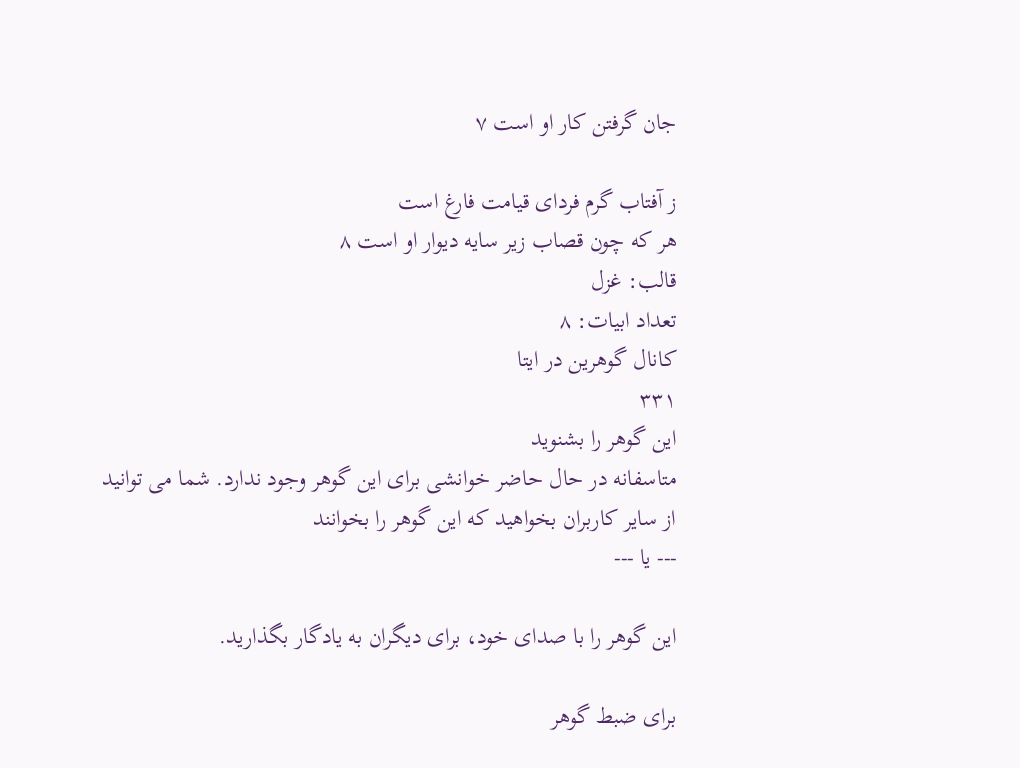جان گرفتن کار او است ۷

ز آفتاب گرم فردای قیامت فارغ است
هر که چون قصاب زیر سایه دیوار او است ۸
قالب: غزل
تعداد ابیات: ۸
کانال گوهرین در ایتا
۳۳۱
این گوهر را بشنوید
متاسفانه در حال حاضر خوانشی برای این گوهر وجود ندارد. شما می توانید از سایر کاربران بخواهید که این گوهر را بخوانند
--- یا ---

این گوهر را با صدای خود، برای دیگران به یادگار بگذارید.

برای ضبط گوهر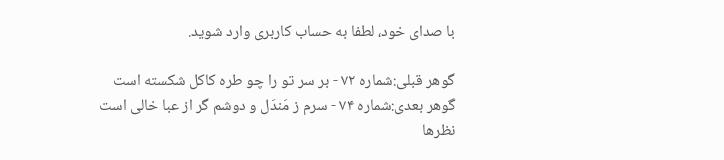با صدای خود، لطفا به حساب کاربری وارد شوید.

گوهر قبلی:شماره ۷۲ - بر سر تو را چو طره کاکل شکسته است
گوهر بعدی:شماره ۷۴ - سرم ز مَندَل و دوشم گر از عبا خالی است
نظرها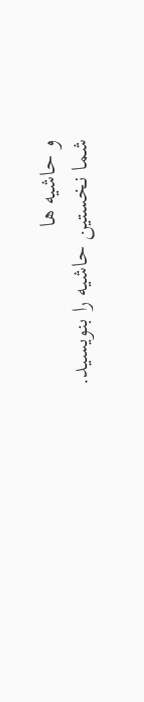و حاشیه ها
شما نخستین حاشیه را بنویسید.